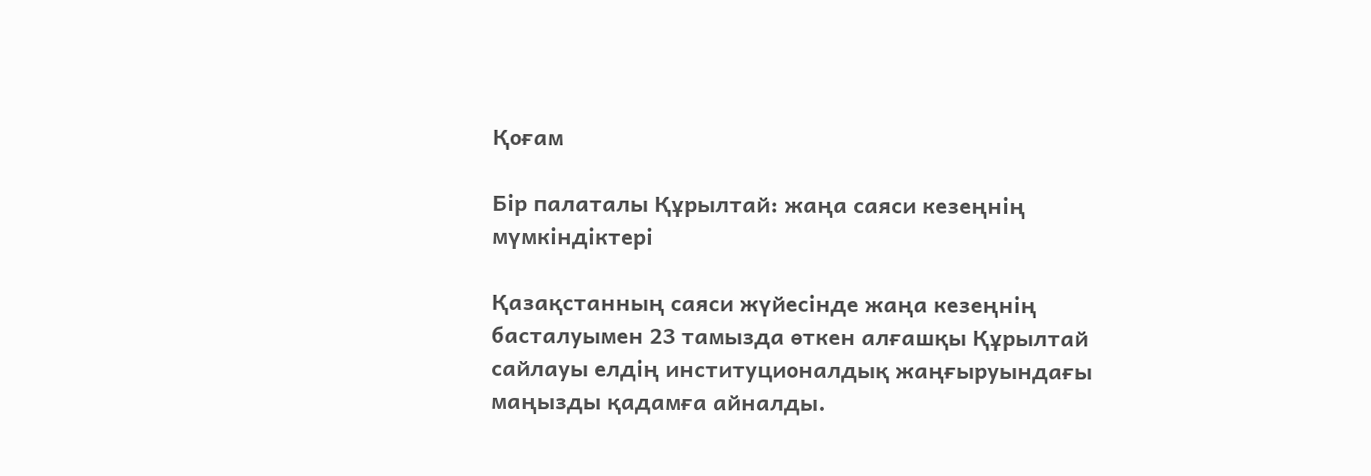Қоғам

Бір палаталы Құрылтай: жаңа саяси кезеңнің мүмкіндіктері

Қазақстанның саяси жүйесінде жаңа кезеңнің басталуымен 23 тамызда өткен алғашқы Құрылтай сайлауы елдің институционалдық жаңғыруындағы маңызды қадамға айналды.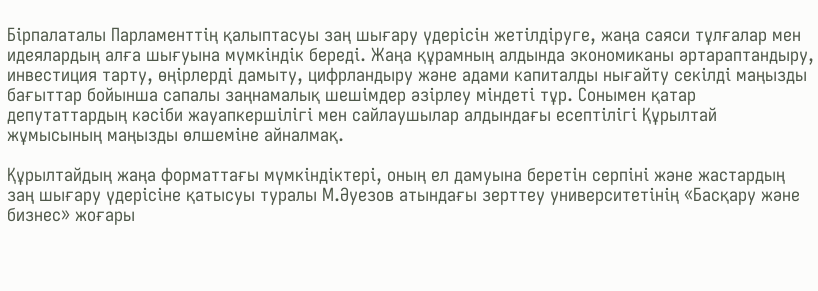Бірпалаталы Парламенттің қалыптасуы заң шығару үдерісін жетілдіруге, жаңа саяси тұлғалар мен идеялардың алға шығуына мүмкіндік береді. Жаңа құрамның алдында экономиканы әртараптандыру, инвестиция тарту, өңірлерді дамыту, цифрландыру және адами капиталды нығайту секілді маңызды бағыттар бойынша сапалы заңнамалық шешімдер әзірлеу міндеті тұр. Сонымен қатар депутаттардың кәсіби жауапкершілігі мен сайлаушылар алдындағы есептілігі Құрылтай жұмысының маңызды өлшеміне айналмақ.

Құрылтайдың жаңа форматтағы мүмкіндіктері, оның ел дамуына беретін серпіні және жастардың заң шығару үдерісіне қатысуы туралы М.Әуезов атындағы зерттеу университетінің «Басқару және бизнес» жоғары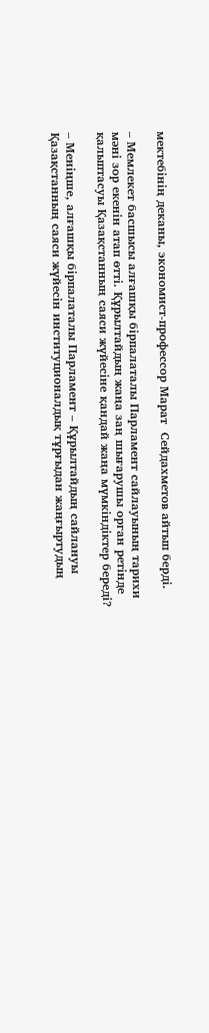мектебінің деканы, экономист-профессор Марат  Сейдахметов айтып берді.

– Мемлекет басшысы алғашқы бірпалаталы Парламент сайлауының тарихи мәні зор екенін атап өтті. Құрылтайдың жаңа заң шығарушы орган ретінде қалыптасуы Қазақстанның саяси жүйесіне қандай жаңа мүмкіндіктер береді?

– Меніңше, алғашқы бірпалаталы Парламент – Құрылтайдың сайлануы Қазақстанның саяси жүйесін институционалдық тұрғыдан жаңғыртудың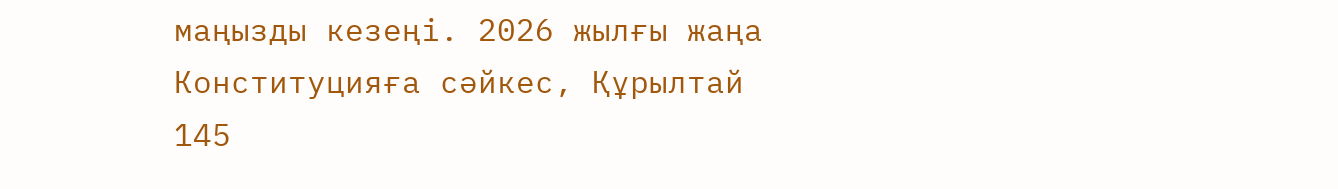маңызды кезеңі. 2026 жылғы жаңа Конституцияға сәйкес, Құрылтай 145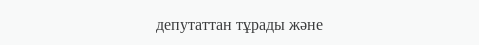депутаттан тұрады және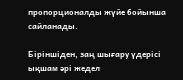пропорционалды жүйе бойынша сайланады.

Біріншіден, заң шығару үдерісі ықшам әрі жедел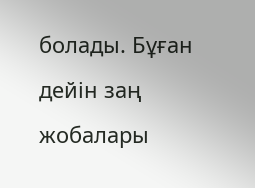болады. Бұған дейін заң жобалары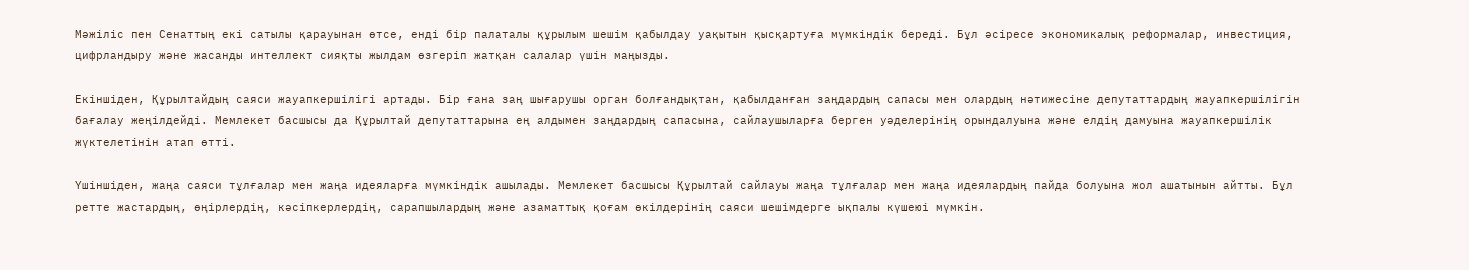Мәжіліс пен Сенаттың екі сатылы қарауынан өтсе, енді бір палаталы құрылым шешім қабылдау уақытын қысқартуға мүмкіндік береді. Бұл әсіресе экономикалық реформалар, инвестиция, цифрландыру және жасанды интеллект сияқты жылдам өзгеріп жатқан салалар үшін маңызды.

Екіншіден, Құрылтайдың саяси жауапкершілігі артады. Бір ғана заң шығарушы орган болғандықтан, қабылданған заңдардың сапасы мен олардың нәтижесіне депутаттардың жауапкершілігін бағалау жеңілдейді. Мемлекет басшысы да Құрылтай депутаттарына ең алдымен заңдардың сапасына, сайлаушыларға берген уәделерінің орындалуына және елдің дамуына жауапкершілік жүктелетінін атап өтті.

Үшіншіден, жаңа саяси тұлғалар мен жаңа идеяларға мүмкіндік ашылады. Мемлекет басшысы Құрылтай сайлауы жаңа тұлғалар мен жаңа идеялардың пайда болуына жол ашатынын айтты. Бұл ретте жастардың, өңірлердің, кәсіпкерлердің, сарапшылардың және азаматтық қоғам өкілдерінің саяси шешімдерге ықпалы күшеюі мүмкін.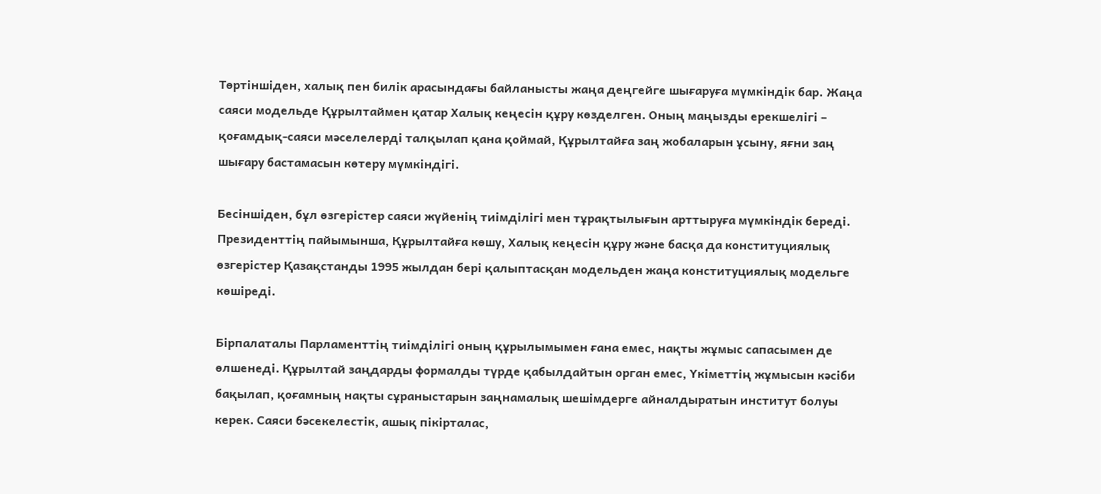Төртіншіден, халық пен билік арасындағы байланысты жаңа деңгейге шығаруға мүмкіндік бар. Жаңа саяси модельде Құрылтаймен қатар Халық кеңесін құру көзделген. Оның маңызды ерекшелігі – қоғамдық-саяси мәселелерді талқылап қана қоймай, Құрылтайға заң жобаларын ұсыну, яғни заң шығару бастамасын көтеру мүмкіндігі.

Бесіншіден, бұл өзгерістер саяси жүйенің тиімділігі мен тұрақтылығын арттыруға мүмкіндік береді. Президенттің пайымынша, Құрылтайға көшу, Халық кеңесін құру және басқа да конституциялық өзгерістер Қазақстанды 1995 жылдан бері қалыптасқан модельден жаңа конституциялық модельге көшіреді.

Бірпалаталы Парламенттің тиімділігі оның құрылымымен ғана емес, нақты жұмыс сапасымен де өлшенеді. Құрылтай заңдарды формалды түрде қабылдайтын орган емес, Үкіметтің жұмысын кәсіби бақылап, қоғамның нақты сұраныстарын заңнамалық шешімдерге айналдыратын институт болуы керек. Саяси бәсекелестік, ашық пікірталас,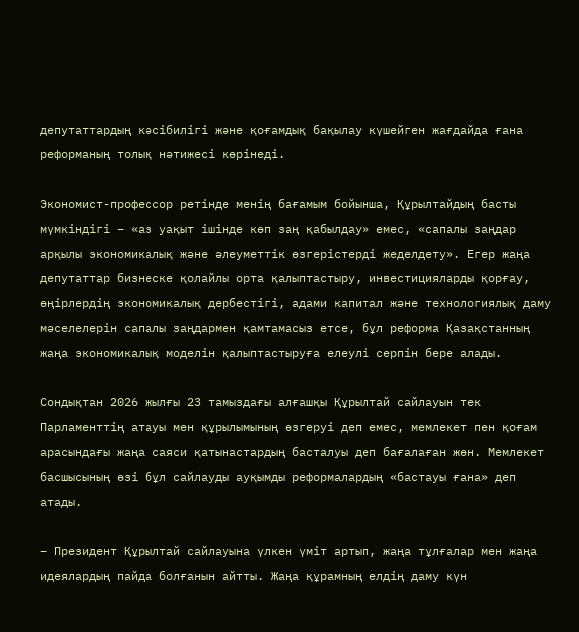депутаттардың кәсібилігі және қоғамдық бақылау күшейген жағдайда ғана реформаның толық нәтижесі көрінеді.

Экономист-профессор ретінде менің бағамым бойынша, Құрылтайдың басты мүмкіндігі – «аз уақыт ішінде көп заң қабылдау» емес, «сапалы заңдар арқылы экономикалық және әлеуметтік өзгерістерді жеделдету». Егер жаңа депутаттар бизнеске қолайлы орта қалыптастыру, инвестицияларды қорғау, өңірлердің экономикалық дербестігі, адами капитал және технологиялық даму мәселелерін сапалы заңдармен қамтамасыз етсе, бұл реформа Қазақстанның жаңа экономикалық моделін қалыптастыруға елеулі серпін бере алады.

Сондықтан 2026 жылғы 23 тамыздағы алғашқы Құрылтай сайлауын тек Парламенттің атауы мен құрылымының өзгеруі деп емес, мемлекет пен қоғам арасындағы жаңа саяси қатынастардың басталуы деп бағалаған жөн. Мемлекет басшысының өзі бұл сайлауды ауқымды реформалардың «бастауы ғана» деп атады.

– Президент Құрылтай сайлауына үлкен үміт артып, жаңа тұлғалар мен жаңа идеялардың пайда болғанын айтты. Жаңа құрамның елдің даму күн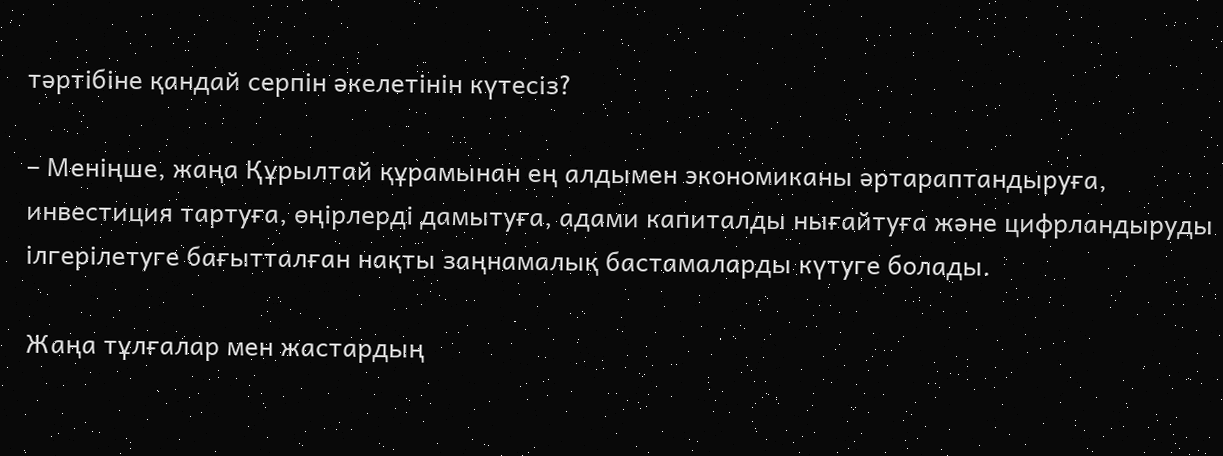тәртібіне қандай серпін әкелетінін күтесіз?

– Меніңше, жаңа Құрылтай құрамынан ең алдымен экономиканы әртараптандыруға, инвестиция тартуға, өңірлерді дамытуға, адами капиталды нығайтуға және цифрландыруды ілгерілетуге бағытталған нақты заңнамалық бастамаларды күтуге болады.

Жаңа тұлғалар мен жастардың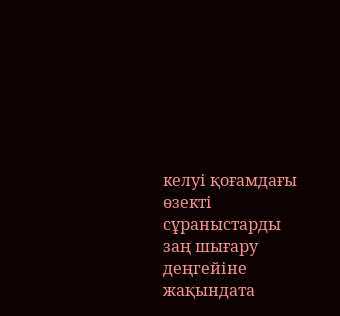келуі қоғамдағы өзекті сұраныстарды заң шығару деңгейіне жақындата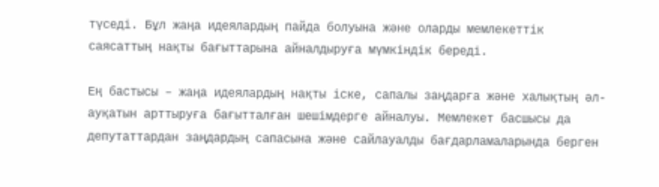түседі. Бұл жаңа идеялардың пайда болуына және оларды мемлекеттік саясаттың нақты бағыттарына айналдыруға мүмкіндік береді.

Ең бастысы – жаңа идеялардың нақты іске, сапалы заңдарға және халықтың әл-ауқатын арттыруға бағытталған шешімдерге айналуы. Мемлекет басшысы да депутаттардан заңдардың сапасына және сайлауалды бағдарламаларында берген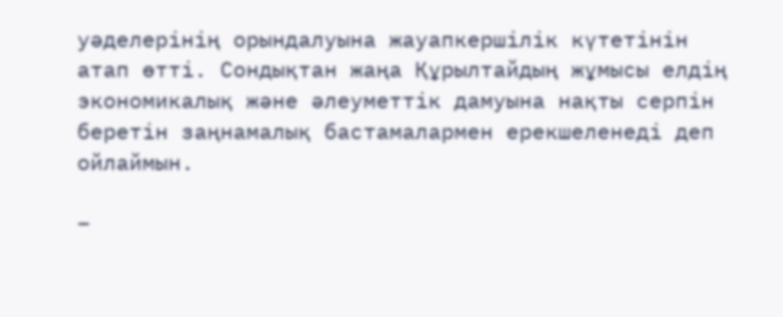уәделерінің орындалуына жауапкершілік күтетінін атап өтті. Сондықтан жаңа Құрылтайдың жұмысы елдің экономикалық және әлеуметтік дамуына нақты серпін беретін заңнамалық бастамалармен ерекшеленеді деп ойлаймын.

–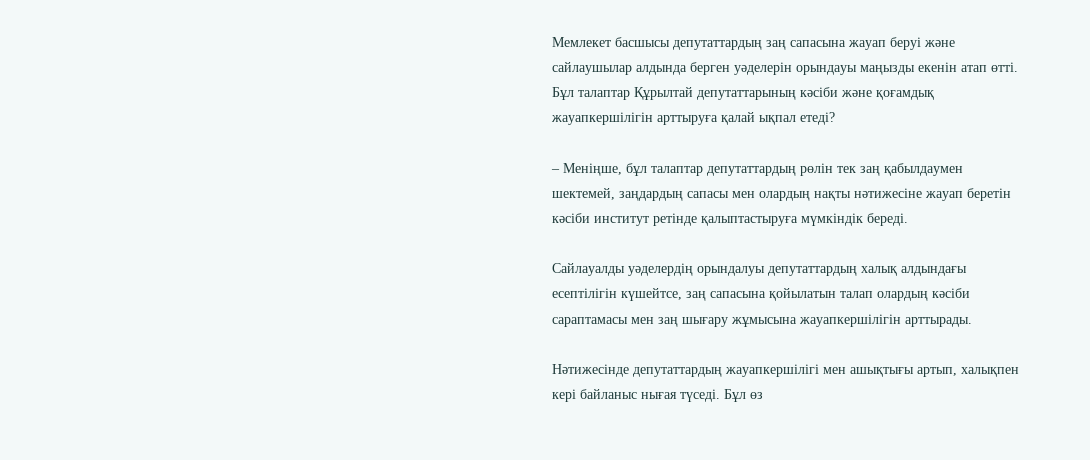Мемлекет басшысы депутаттардың заң сапасына жауап беруі және сайлаушылар алдында берген уәделерін орындауы маңызды екенін атап өтті. Бұл талаптар Құрылтай депутаттарының кәсіби және қоғамдық жауапкершілігін арттыруға қалай ықпал етеді?

– Меніңше, бұл талаптар депутаттардың рөлін тек заң қабылдаумен шектемей, заңдардың сапасы мен олардың нақты нәтижесіне жауап беретін кәсіби институт ретінде қалыптастыруға мүмкіндік береді.

Сайлауалды уәделердің орындалуы депутаттардың халық алдындағы есептілігін күшейтсе, заң сапасына қойылатын талап олардың кәсіби сараптамасы мен заң шығару жұмысына жауапкершілігін арттырады.

Нәтижесінде депутаттардың жауапкершілігі мен ашықтығы артып, халықпен кері байланыс нығая түседі. Бұл өз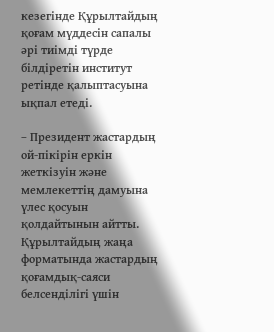кезегінде Құрылтайдың қоғам мүддесін сапалы әрі тиімді түрде білдіретін институт ретінде қалыптасуына ықпал етеді.

– Президент жастардың ой-пікірін еркін жеткізуін және мемлекеттің дамуына үлес қосуын қолдайтынын айтты. Құрылтайдың жаңа форматында жастардың қоғамдық-саяси белсенділігі үшін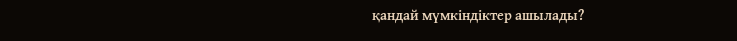қандай мүмкіндіктер ашылады?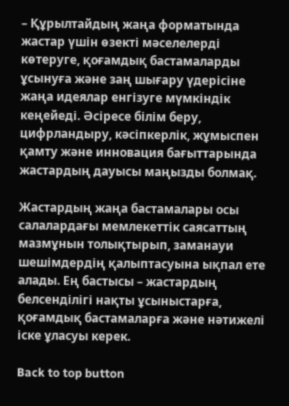– Құрылтайдың жаңа форматында жастар үшін өзекті мәселелерді көтеруге, қоғамдық бастамаларды ұсынуға және заң шығару үдерісіне жаңа идеялар енгізуге мүмкіндік кеңейеді. Әсіресе білім беру, цифрландыру, кәсіпкерлік, жұмыспен қамту және инновация бағыттарында жастардың дауысы маңызды болмақ.

Жастардың жаңа бастамалары осы салалардағы мемлекеттік саясаттың мазмұнын толықтырып, заманауи шешімдердің қалыптасуына ықпал ете алады. Ең бастысы – жастардың белсенділігі нақты ұсыныстарға, қоғамдық бастамаларға және нәтижелі іске ұласуы керек.

Back to top button